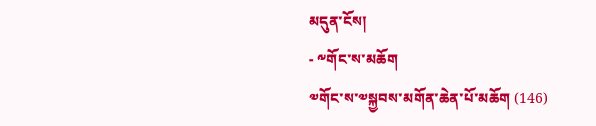མདུན་ངོས།
- ༸གོང་ས་མཆོག
༧གོང་ས་༧སྐྱབས་མགོན་ཆེན་པོ་མཆོག (146)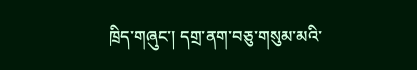ཁྲིད་གཞུང་། དགྲ་ནག་བཅུ་གསུམ་མའི་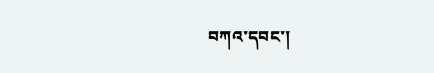བཀའ་དབང་།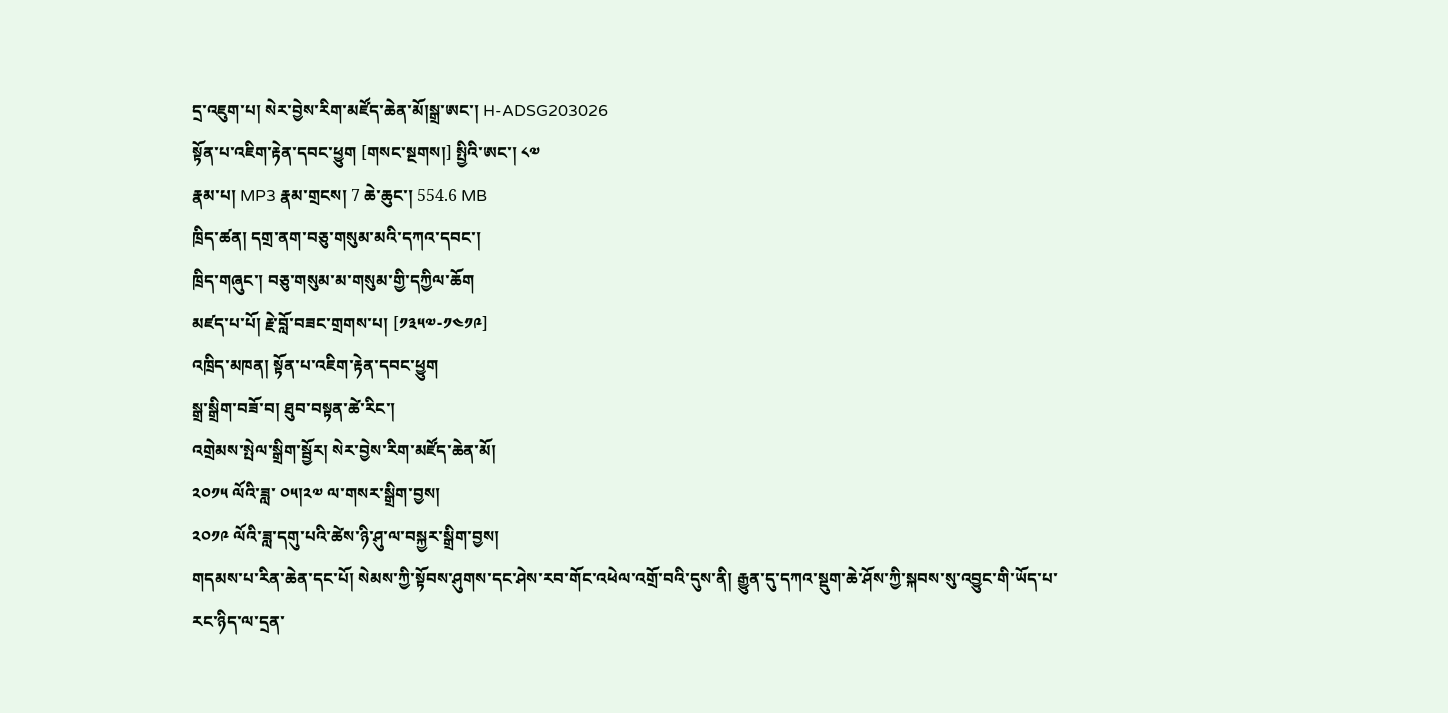དྲ་འཇུག་པ། སེར་བྱེས་རིག་མཛོད་ཆེན་མོ།སྒྲ་ཨང་། H-ADSG203026
སྟོན་པ་འཇིག་རྟེན་དབང་ཕྱུག [གསང་སྔགས།] སྤྱིའི་ཨང་། ༨༧
རྣམ་པ། MP3 རྣམ་གྲངས། 7 ཆེ་ཆུང་། 554.6 MB
ཁྲིད་ཚན། དགྲ་ནག་བཅུ་གསུམ་མའི་དཀའ་དབང་།
ཁྲིད་གཞུང་། བཅུ་གསུམ་མ་གསུམ་གྱི་དཀྱིལ་ཆོག
མཛད་པ་པོ། རྗེ་བློ་བཟང་གྲགས་པ། [༡༣༥༧-༡༤༡༩]
འཁྲིད་མཁན། སྟོན་པ་འཇིག་རྟེན་དབང་ཕྱུག
སྒྲ་སྒྲིག་བཟོ་བ། ཐུབ་བསྟན་ཚེ་རིང་།
འགྲེམས་སྤེལ་སྒྲིག་སྦྱོར། སེར་བྱེས་རིག་མཛོད་ཆེན་མོ།
༢༠༡༥ ལོའི་ཟླ་ ༠༥།༢༧ ལ་གསར་སྒྲིག་བྱས།
༢༠༡༩ ལོའི་ཟླ་དགུ་པའི་ཚེས་ཉི་ཤུ་ལ་བསྐྱར་སྒྲིག་བྱས།
གདམས་པ་རིན་ཆེན་དང་པོ། སེམས་ཀྱི་སྟོབས་ཤུགས་དང་ཤེས་རབ་གོང་འཕེལ་འགྲོ་བའི་དུས་ནི། རྒྱུན་དུ་དཀའ་སྡུག་ཆེ་ཤོས་ཀྱི་སྐབས་སུ་འབྱུང་གི་ཡོད་པ་རང་ཉིད་ལ་དྲན་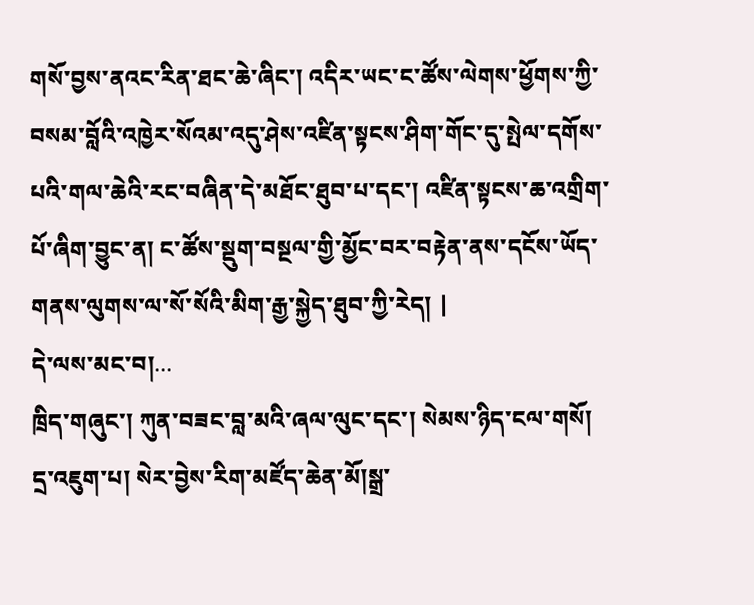གསོ་བྱས་ནའང་རིན་ཐང་ཆེ་ཞིང་། འདིར་ཡང་ང་ཚོས་ལེགས་ཕྱོགས་ཀྱི་བསམ་བློའི་འཁྱེར་སོའམ་འདུ་ཤེས་འཛིན་སྟངས་ཤིག་གོང་དུ་སྤེལ་དགོས་པའི་གལ་ཆེའི་རང་བཞིན་དེ་མཐོང་ཐུབ་པ་དང་། འཛིན་སྟངས་ཆ་འགྲིག་པོ་ཞིག་བྱུང་ན། ང་ཚོས་སྡུག་བསྔལ་གྱི་མྱོང་བར་བརྟེན་ནས་དངོས་ཡོད་གནས་ལུགས་ལ་སོ་སོའི་མིག་རྒྱ་སྐྱེད་ཐུབ་ཀྱི་རེད། |
དེ་ལས་མང་བ།...
ཁྲིད་གཞུང་། ཀུན་བཟང་བླ་མའི་ཞལ་ལུང་དང་། སེམས་ཉིད་ངལ་གསོ།
དྲ་འཇུག་པ། སེར་བྱེས་རིག་མཛོད་ཆེན་མོ།སྒྲ་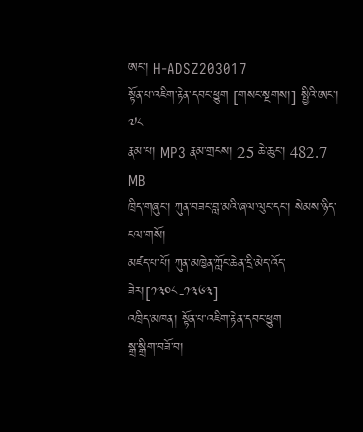ཨང་། H-ADSZ203017
སྟོན་པ་འཇིག་རྟེན་དབང་ཕྱུག [གསང་སྔགས།] སྤྱིའི་ཨང་། ༧༨
རྣམ་པ། MP3 རྣམ་གྲངས། 25 ཆེ་ཆུང་། 482.7 MB
ཁྲིད་གཞུང་། ཀུན་བཟང་བླ་མའི་ཞལ་ལུང་དང་། སེམས་ཉིད་ངལ་གསོ།
མཛད་པ་པོ། ཀུན་མཁྱེན་ཀློང་ཆེན་དྲི་མེད་འོད་ཟེར།[༡༣༠༨-༡༣༦༣]
འཁྲིད་མཁན། སྟོན་པ་འཇིག་རྟེན་དབང་ཕྱུག
སྒྲ་སྒྲིག་བཟོ་བ།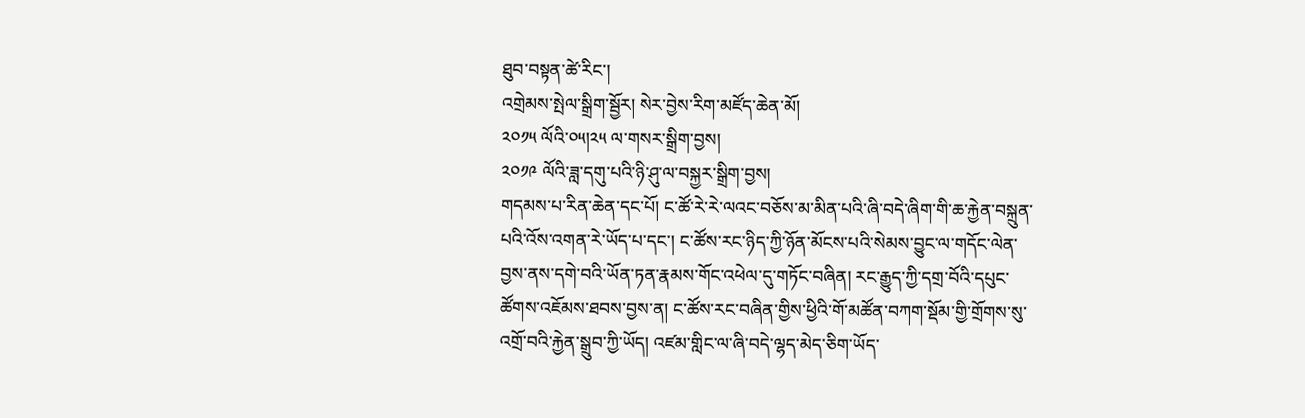ཐུབ་བསྟན་ཚེ་རིང་།
འགྲེམས་སྤེལ་སྒྲིག་སྦྱོར། སེར་བྱེས་རིག་མཛོད་ཆེན་མོ།
༢༠༡༥ ལོའི་༠༥།༢༥ ལ་གསར་སྒྲིག་བྱས།
༢༠༡༩ ལོའི་ཟླ་དགུ་པའི་ཉི་ཤུ་ལ་བསྐྱར་སྒྲིག་བྱས།
གདམས་པ་རིན་ཆེན་དང་པོ། ང་ཚོ་རེ་རེ་ལའང་བཅོས་མ་མིན་པའི་ཞི་བདེ་ཞིག་གི་ཆ་རྐྱེན་བསྐྲུན་པའི་འོས་འགན་རེ་ཡོད་པ་དང་། ང་ཚོས་རང་ཉིད་ཀྱི་ཉོན་མོངས་པའི་སེམས་བྱུང་ལ་གདོང་ལེན་བྱས་ནས་དགེ་བའི་ཡོན་ཏན་རྣམས་གོང་འཕེལ་དུ་གཏོང་བཞིན། རང་རྒྱུད་ཀྱི་དགྲ་བོའི་དཔུང་ཚོགས་འཇོམས་ཐབས་བྱས་ན། ང་ཚོས་རང་བཞིན་གྱིས་ཕྱིའི་གོ་མཚོན་བཀག་སྡོམ་གྱི་གྲོགས་སུ་འགྲོ་བའི་རྐྱེན་སྒྲུབ་ཀྱི་ཡོད། འཛམ་གླིང་ལ་ཞི་བདེ་ལྷད་མེད་ཅིག་ཡོད་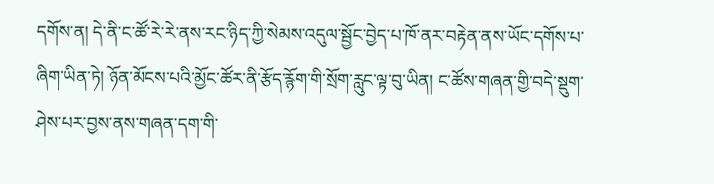དགོས་ན། དེ་ནི་ང་ཚོ་རེ་རེ་ནས་རང་ཉིད་ཀྱི་སེམས་འདུལ་སྦྱོང་བྱེད་པ་ཁོ་ནར་བརྟེན་ནས་ཡོང་དགོས་པ་ཞིག་ཡིན་ཏེ། ཉོན་མོངས་པའི་མྱོང་ཚོར་ནི་རྩོད་རྙོག་གི་སྲོག་རླུང་ལྟ་བུ་ཡིན། ང་ཚོས་གཞན་གྱི་བདེ་སྡུག་ཤེས་པར་བྱས་ནས་གཞན་དག་གི་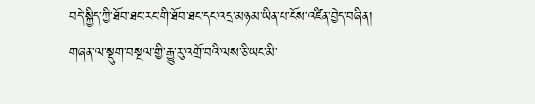བདེ་སྐྱིད་ཀྱི་ཐོབ་ཐང་རང་གི་ཐོབ་ཐང་དང་འདྲ་མཉམ་ཡིན་པ་ངོས་འཛིན་བྱེད་བཞིན། གཞན་ལ་སྡུག་བསྔལ་གྱི་རྒྱུ་རུ་འགྲོ་བའི་ལས་ཅི་ཡང་མི་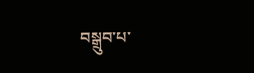བསྒྲུབ་པ་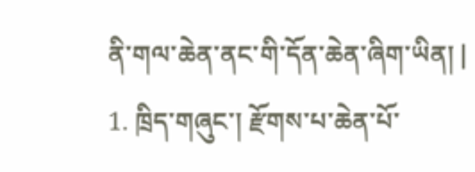ནི་གལ་ཆེན་ནང་གི་དོན་ཆེན་ཞིག་ཡིན། |
1. ཁྲིད་གཞུང་། རྫོགས་པ་ཆེན་པོ་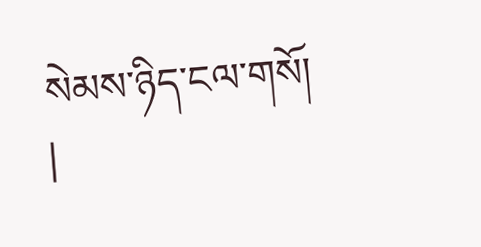སེམས་ཉིད་ངལ་གསོ། |